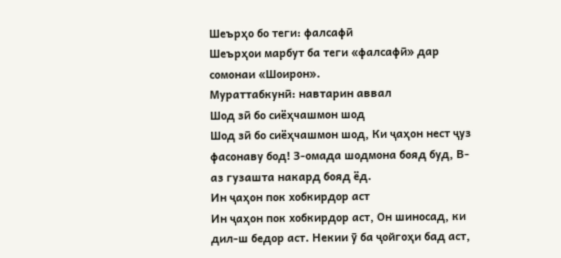Шеърҳо бо теги: фалсафӣ
Шеърҳои марбут ба теги «фалсафӣ» дар сомонаи «Шоирон».
Мураттабкунӣ: навтарин аввал
Шод зӣ бо сиёҳчашмон шод
Шод зӣ бо сиёҳчашмон шод, Ки ҷаҳон нест ҷуз фасонаву бод! З-омада шодмона бояд буд, В-аз гузашта накард бояд ёд.
Ин ҷаҳон пок хобкирдор аст
Ин ҷаҳон пок хобкирдор аст, Он шиносад, ки дил-ш бедор аст. Некии ӯ ба ҷойгоҳи бад аст,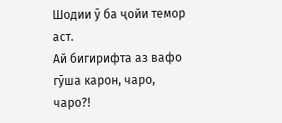Шодии ӯ ба ҷойи темор аст.
Ай бигирифта аз вафо гӯша карон, чаро, чаро?!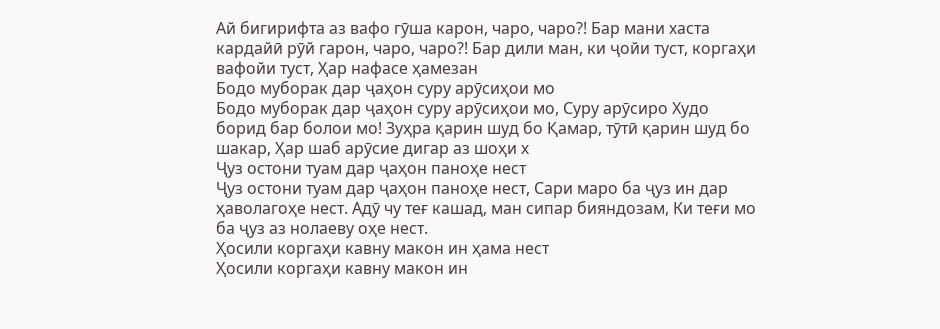Ай бигирифта аз вафо гӯша карон, чаро, чаро?! Бар мани хаста кардайӣ рӯй гарон, чаро, чаро?! Бар дили ман, ки ҷойи туст, коргаҳи вафойи туст, Ҳар нафасе ҳамезан
Бодо муборак дар ҷаҳон суру арӯсиҳои мо
Бодо муборак дар ҷаҳон суру арӯсиҳои мо, Суру арӯсиро Худо борид бар болои мо! Зуҳра қарин шуд бо Қамар, тӯтӣ қарин шуд бо шакар, Ҳар шаб арӯсие дигар аз шоҳи х
Ҷуз остони туам дар ҷаҳон паноҳе нест
Ҷуз остони туам дар ҷаҳон паноҳе нест, Сари маро ба ҷуз ин дар ҳаволагоҳе нест. Адӯ чу теғ кашад, ман сипар бияндозам, Ки теғи мо ба ҷуз аз нолаеву оҳе нест.
Ҳосили коргаҳи кавну макон ин ҳама нест
Ҳосили коргаҳи кавну макон ин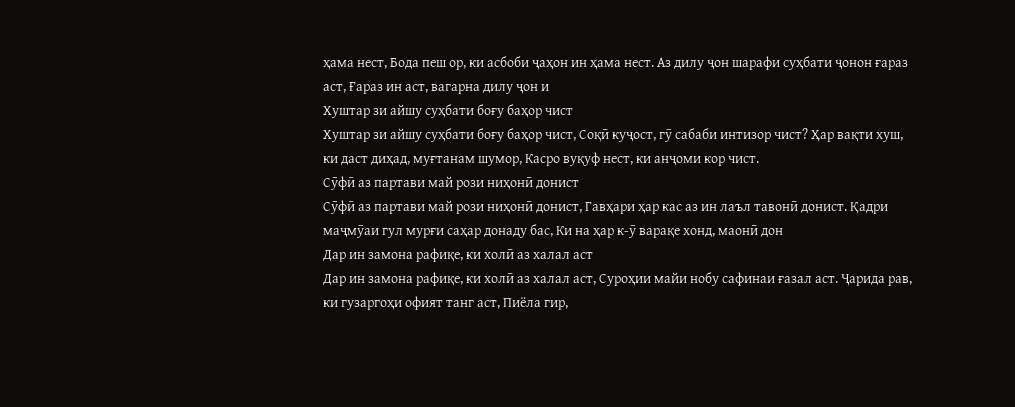ҳама нест, Бода пеш ор, ки асбоби ҷаҳон ин ҳама нест. Аз дилу ҷон шарафи суҳбати ҷонон ғараз аст, Ғараз ин аст, вагарна дилу ҷон и
Хуштар зи айшу суҳбати боғу баҳор чист
Хуштар зи айшу суҳбати боғу баҳор чист, Соқӣ куҷост, гӯ сабаби интизор чист? Ҳар вақти хуш, ки даст диҳад, муғтанам шумор, Касро вуқуф нест, ки анҷоми кор чист.
Сӯфӣ аз партави май рози ниҳонӣ донист
Сӯфӣ аз партави май рози ниҳонӣ донист, Гавҳари ҳар кас аз ин лаъл тавонӣ донист. Қадри маҷмӯаи гул мурғи саҳар донаду бас, Ки на ҳар к-ӯ варақе хонд, маонӣ дон
Дар ин замона рафиқе, ки холӣ аз халал аст
Дар ин замона рафиқе, ки холӣ аз халал аст, Суроҳии майи нобу сафинаи ғазал аст. Ҷарида рав, ки гузаргоҳи офият танг аст, Пиёла гир,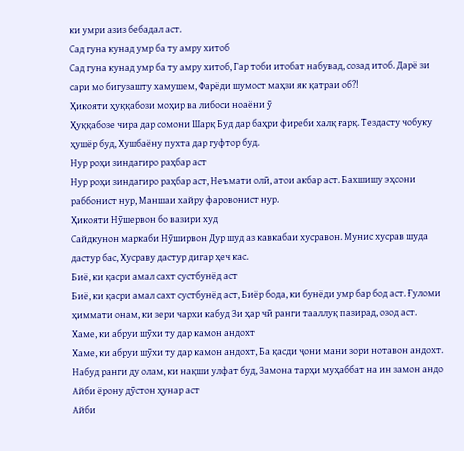ки умри азиз бебадал аст.
Сад гуна кунад умр ба ту амру хитоб
Сад гуна кунад умр ба ту амру хитоб, Гар тоби итобат набувад, созад итоб. Дарё зи сари мо бигузашту хамушем, Фарёди шумост маҳзи як қатраи об?!
Ҳикояти ҳуққабози моҳир ва либоси ноаёни ӯ
Ҳуққабозе чира дар сомони Шарқ Буд дар баҳри фиреби халқ ғарқ. Тездасту чобуку ҳушёр буд, Хушбаёну пухта дар гуфтор буд.
Нур роҳи зиндагиро раҳбар аст
Нур роҳи зиндагиро раҳбар аст, Неъмати олӣ, атои акбар аст. Бахшишу эҳсони раббонист нур, Маншаи хайру фаровонист нур.
Ҳикояти Нӯшервон бо вазири худ
Сайдкунон маркаби Нӯширвон Дур шуд аз кавкабаи хусравон. Мунис хусрав шуда дастур бас, Хусраву дастур дигар ҳеч кас.
Биё, ки қасри амал сахт сустбунёд аст
Биё, ки қасри амал сахт сустбунёд аст, Биёр бода, ки бунёди умр бар бод аст. Ғуломи ҳиммати онам, ки зери чархи кабуд Зи ҳар чӣ ранги тааллуқ пазирад, озод аст.
Хаме, ки абруи шӯхи ту дар камон андохт
Хаме, ки абруи шӯхи ту дар камон андохт, Ба қасди ҷони мани зори нотавон андохт. Набуд ранги ду олам, ки нақши улфат буд, Замона тарҳи муҳаббат на ин замон андо
Айби ёрону дӯстон ҳунар аст
Айби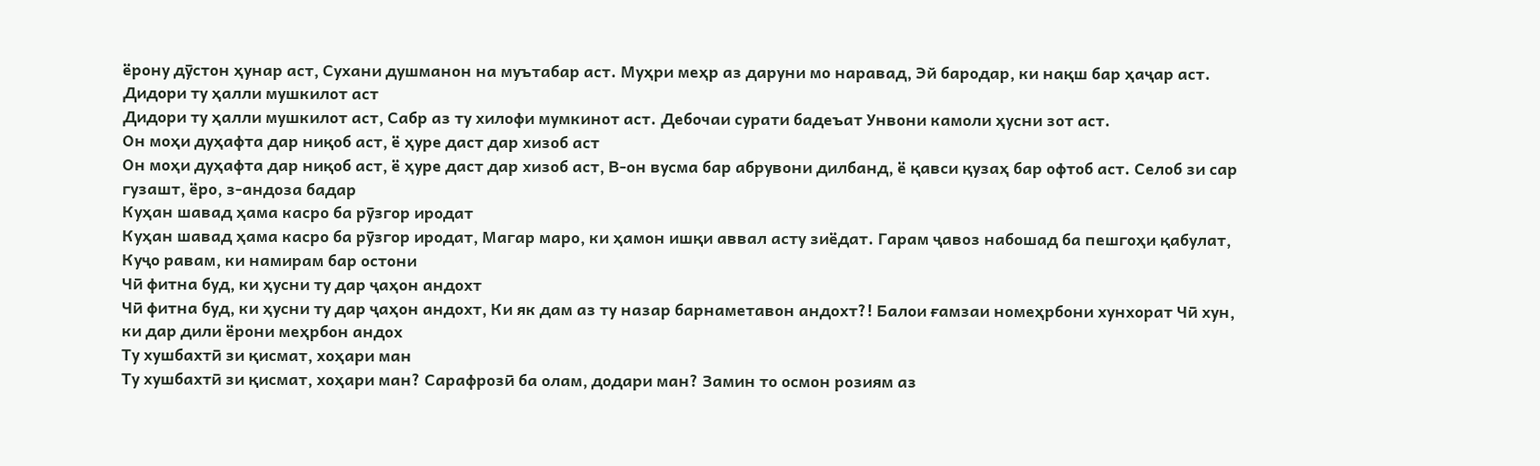ёрону дӯстон ҳунар аст, Сухани душманон на муътабар аст. Муҳри меҳр аз даруни мо наравад, Эй бародар, ки нақш бар ҳаҷар аст.
Дидори ту ҳалли мушкилот аст
Дидори ту ҳалли мушкилот аст, Сабр аз ту хилофи мумкинот аст. Дебочаи сурати бадеъат Унвони камоли ҳусни зот аст.
Он моҳи дуҳафта дар ниқоб аст, ё ҳуре даст дар хизоб аст
Он моҳи дуҳафта дар ниқоб аст, ё ҳуре даст дар хизоб аст, В-он вусма бар абрувони дилбанд, ё қавси қузаҳ бар офтоб аст. Селоб зи сар гузашт, ёро, з-андоза бадар
Куҳан шавад ҳама касро ба рӯзгор иродат
Куҳан шавад ҳама касро ба рӯзгор иродат, Магар маро, ки ҳамон ишқи аввал асту зиёдат. Гарам ҷавоз набошад ба пешгоҳи қабулат, Куҷо равам, ки намирам бар остони
Чӣ фитна буд, ки ҳусни ту дар ҷаҳон андохт
Чӣ фитна буд, ки ҳусни ту дар ҷаҳон андохт, Ки як дам аз ту назар барнаметавон андохт?! Балои ғамзаи номеҳрбони хунхорат Чӣ хун, ки дар дили ёрони меҳрбон андох
Ту хушбахтӣ зи қисмат, хоҳари ман
Ту хушбахтӣ зи қисмат, хоҳари ман? Сарафрозӣ ба олам, додари ман? Замин то осмон розиям аз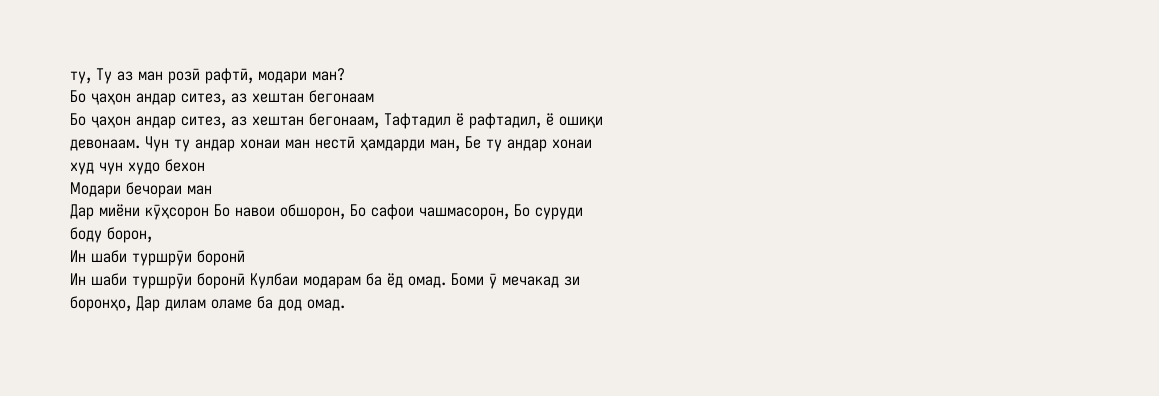ту, Ту аз ман розӣ рафтӣ, модари ман?
Бо ҷаҳон андар ситез, аз хештан бегонаам
Бо ҷаҳон андар ситез, аз хештан бегонаам, Тафтадил ё рафтадил, ё ошиқи девонаам. Чун ту андар хонаи ман нестӣ ҳамдарди ман, Бе ту андар хонаи худ чун худо бехон
Модари бечораи ман
Дар миёни кӯҳсорон Бо навои обшорон, Бо сафои чашмасорон, Бо суруди боду борон,
Ин шаби туршрӯи боронӣ
Ин шаби туршрӯи боронӣ Кулбаи модарам ба ёд омад. Боми ӯ мечакад зи боронҳо, Дар дилам оламе ба дод омад.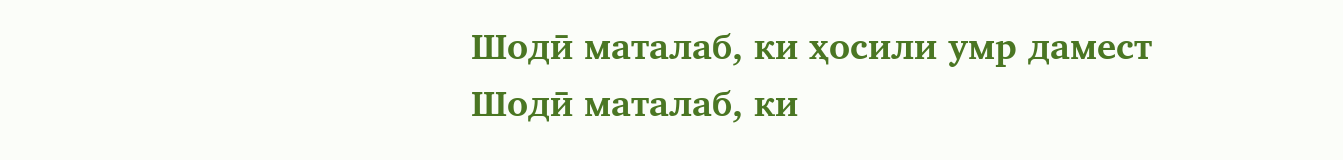Шодӣ маталаб, ки ҳосили умр дамест
Шодӣ маталаб, ки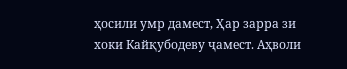ҳосили умр дамест, Ҳар зарра зи хоки Кайқубодеву ҷамест. Аҳволи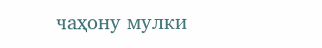чаҳону мулки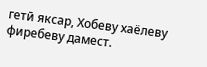гетӣ яксар, Хобеву хаёлеву фиребеву дамест.